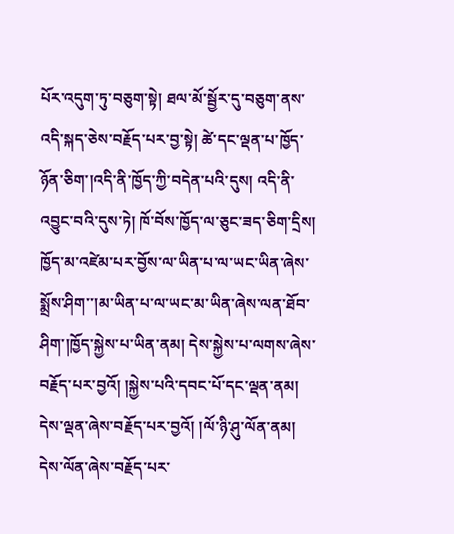པོར་འདུག་ཏུ་བཅུག་སྟེ། ཐལ་མོ་སྦྱོར་དུ་བཅུག་ནས་འདི་སྐད་ཅེས་བརྗོད་པར་བྱ་སྟེ། ཚེ་དང་ལྡན་པ་ཁྱོད་ཉོན་ཅིག་།འདི་ནི་ཁྱོད་ཀྱི་བདེན་པའི་དུས། འདི་ནི་འབྱུང་བའི་དུས་ཏེ། ཁོ་བོས་ཁྱོད་ལ་ཅུང་ཟད་ཅིག་དྲིས། ཁྱོད་མ་འཛེམ་པར་བྱོས་ལ་ཡིན་པ་ལ་ཡང་ཡིན་ཞེས་སྨྲོས་ཤིག་་།མ་ཡིན་པ་ལ་ཡང་མ་ཡིན་ཞེས་ལན་ཐོབ་ཤིག་།ཁྱོད་སྐྱེས་པ་ཡིན་ནམ། དེས་སྐྱེས་པ་ལགས་ཞེས་བརྗོད་པར་བྱའོ། །སྐྱེས་པའི་དབང་པོ་དང་ལྡན་ནམ། དེས་ལྡན་ཞེས་བརྗོད་པར་བྱའོ། །ལོ་ཉི་ཤུ་ལོན་ནམ། དེས་ལོན་ཞེས་བརྗོད་པར་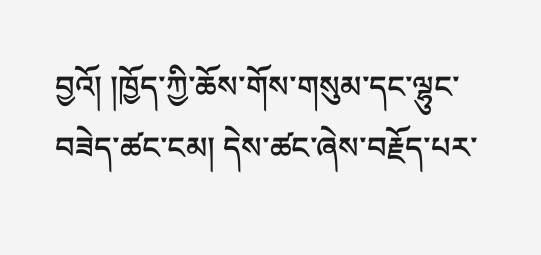བྱའོ། །ཁྱོད་ཀྱི་ཆོས་གོས་གསུམ་དང་ལྷུང་བཟེད་ཚང་ངམ། དེས་ཚང་ཞེས་བརྗོད་པར་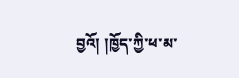བྱའོ། །ཁྱོད་ཀྱི་ཕ་མ་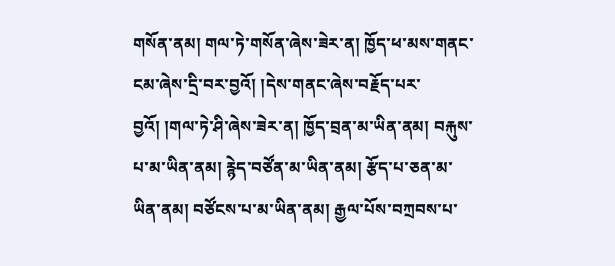གསོན་ནམ། གལ་ཏེ་གསོན་ཞེས་ཟེར་ན། ཁྱོད་ཕ་མས་གནང་ངམ་ཞེས་དྲི་བར་བྱའོ། །དེས་གནང་ཞེས་བརྗོད་པར་བྱའོ། །གལ་ཏེ་ཤི་ཞེས་ཟེར་ན། ཁྱོད་བྲན་མ་ཡིན་ནམ། བརྐུས་པ་མ་ཡིན་ནམ། རྙེད་བཙོན་མ་ཡིན་ནམ། རྩོད་པ་ཅན་མ་ཡིན་ནམ། བཙོངས་པ་མ་ཡིན་ནམ། རྒྱལ་པོས་བཀྲབས་པ་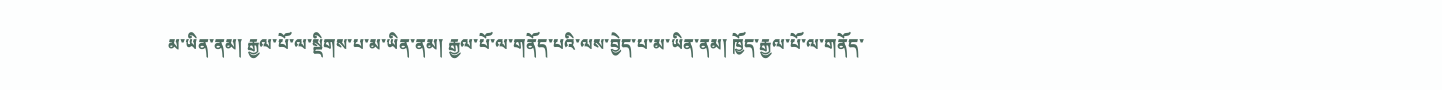མ་ཡིན་ནམ། རྒྱལ་པོ་ལ་སྡིགས་པ་མ་ཡིན་ནམ། རྒྱལ་པོ་ལ་གནོད་པའི་ལས་བྱེད་པ་མ་ཡིན་ནམ། ཁྱོད་རྒྱལ་པོ་ལ་གནོད་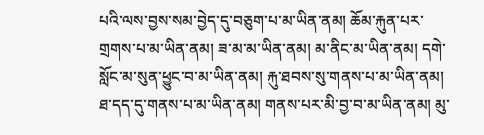པའི་ལས་བྱས་སམ་བྱེད་དུ་བཅུག་པ་མ་ཡིན་ནམ། ཆོམ་རྐུན་པར་གྲགས་པ་མ་ཡིན་ནམ། ཟ་མ་མ་ཡིན་ནམ། མ་ནིང་མ་ཡིན་ནམ། དགེ་སློང་མ་སུན་ཕྱུང་བ་མ་ཡིན་ནམ། རྐུ་ཐབས་སུ་གནས་པ་མ་ཡིན་ནམ། ཐ་དད་དུ་གནས་པ་མ་ཡིན་ནམ། གནས་པར་མི་བྱ་བ་མ་ཡིན་ནམ། མུ་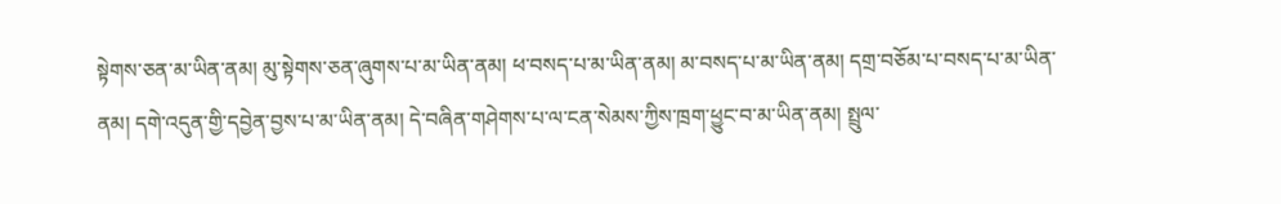སྟེགས་ཅན་མ་ཡིན་ནམ། མུ་སྟེགས་ཅན་ཞུགས་པ་མ་ཡིན་ནམ། ཕ་བསད་པ་མ་ཡིན་ནམ། མ་བསད་པ་མ་ཡིན་ནམ། དགྲ་བཅོམ་པ་བསད་པ་མ་ཡིན་ནམ། དགེ་འདུན་གྱི་དབྱེན་བྱས་པ་མ་ཡིན་ནམ། དེ་བཞིན་གཤེགས་པ་ལ་ངན་སེམས་ཀྱིས་ཁྲག་ཕྱུང་བ་མ་ཡིན་ནམ། སྤྲུལ་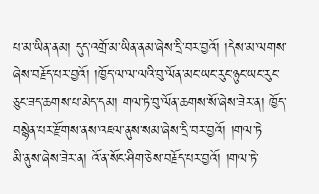པ་མ་ཡིན་ནམ། དུད་འགྲོ་མ་ཡིན་ནམ་ཞེས་དྲི་བར་བྱའོ། །དེས་མ་ལགས་ཞེས་བརྗོད་པར་བྱའོ། །ཁྱོད་ལ་ལ་ལའི་བུ་ལོན་མང་ཡང་རུང་ཉུང་ཡང་རུང་ཅུང་ཟད་ཆགས་པ་མེད་དམ། གལ་ཏེ་བུ་ལོན་ཆགས་སོ་ཞེས་ཟེར་ན། ཁྱོད་བསྙེན་པར་རྫོགས་ནས་འཇལ་ནུས་སམ་ཞེས་དྲི་བར་བྱའོ། །གལ་ཏེ
མི་ནུས་ཞེས་ཟེར་ན། འོ་ན་སོང་ཤིག་ཅེས་བརྗོད་པར་བྱའོ། །གལ་ཏེ་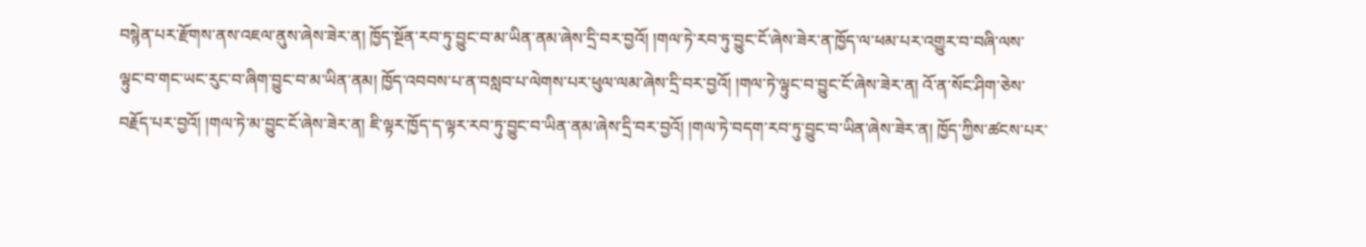བསྙེན་པར་རྫོགས་ནས་འཇལ་ནུས་ཞེས་ཟེར་ན། ཁྱོད་སྔོན་རབ་ཏུ་བྱུང་བ་མ་ཡིན་ནམ་ཞེས་དྲི་བར་བྱའོ། །གལ་ཏེ་རབ་ཏུ་བྱུང་ངོ་ཞེས་ཟེར་ན་ཁྱོད་ལ་ཕམ་པར་འགྱུར་བ་བཞི་ལས་ལྟུང་བ་གང་ཡང་རུང་བ་ཞིག་བྱུང་བ་མ་ཡིན་ནམ། ཁྱོད་འབབས་པ་ན་བསླབ་པ་ལེགས་པར་ཕུལ་ལམ་ཞེས་དྲི་བར་བྱའོ། །གལ་ཏེ་ལྟུང་བ་བྱུང་ངོ་ཞེས་ཟེར་ན། འོ་ན་སོང་ཤིག་ཅེས་བརྗོད་པར་བྱའོ། །གལ་ཏེ་མ་བྱུང་ངོ་ཞེས་ཟེར་ན། ཇི་ལྟར་ཁྱོད་ད་ལྟར་རབ་ཏུ་བྱུང་བ་ཡིན་ནམ་ཞེས་དྲི་བར་བྱའོ། །གལ་ཏེ་བདག་རབ་ཏུ་བྱུང་བ་ཡིན་ཞེས་ཟེར་ན། ཁྱོད་ཀྱིས་ཚངས་པར་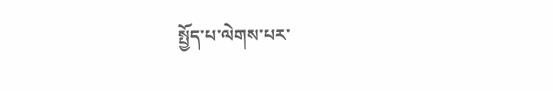སྤྱོད་པ་ལེགས་པར་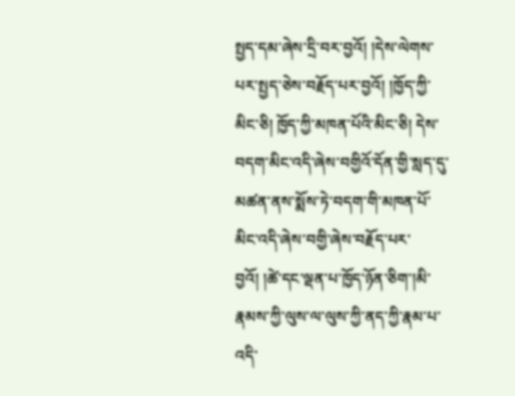སྤྱད་དམ་ཞེས་དྲི་བར་བྱའོ། །དེས་ལེགས་པར་སྤྱད་ཅེས་བརྗོད་པར་བྱའོ། །ཁྱོད་ཀྱི་མིང་ཅི། ཁྱོད་ཀྱི་མཁན་པོའི་མིང་ཅི། དེས་བདག་མིང་འདི་ཞེས་བགྱིའོ་དོན་གྱི་སླད་དུ་མཚན་ནས་སྨོས་ཏེ་བདག་གི་མཁན་པོ་མིང་འདི་ཞེས་བགྱི་ཞེས་བརྗོད་པར་བྱའོ། །ཚེ་དང་ལྡན་པ་ཁྱོད་ཉོན་ཅིག་།མི་རྣམས་ཀྱི་ལུས་ལ་ལུས་ཀྱི་ནད་ཀྱི་རྣམ་པ་འདི་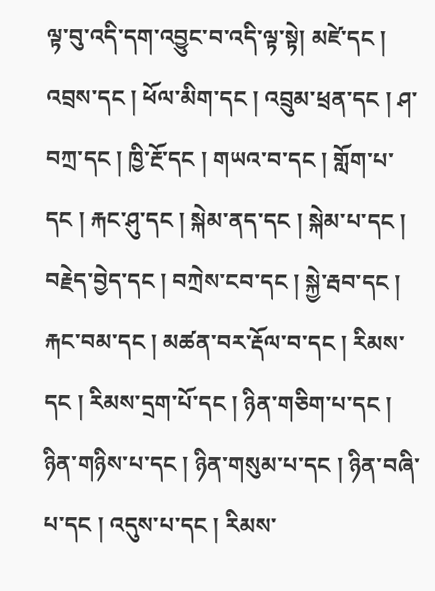ལྟ་བུ་འདི་དག་འབྱུང་བ་འདི་ལྟ་སྟེ། མཛེ་དང ། འབྲས་དང ། ཕོལ་མིག་དང ། འབྲུམ་ཕྲན་དང ། ཤ་བཀྲ་དང ། ཁྱི་རྔོ་དང ། གཡའ་བ་དང ། གློག་པ་དང ། རྐང་ཤུ་དང ། སྐེམ་ནད་དང ། སྐེམ་པ་དང ། བརྗེད་བྱེད་དང ། བཀྲེས་ངབ་དང ། སྐྱེ་རྦབ་དང ། རྐང་བམ་དང ། མཚན་བར་རྡོལ་བ་དང ། རིམས་དང ། རིམས་དྲག་པོ་དང ། ཉིན་གཅིག་པ་དང ། ཉིན་གཉིས་པ་དང ། ཉིན་གསུམ་པ་དང ། ཉིན་བཞི་པ་དང ། འདུས་པ་དང ། རིམས་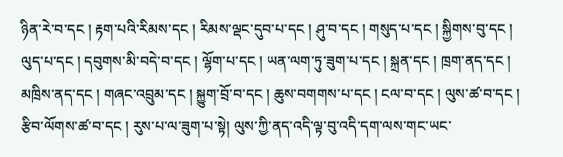ཉིན་རེ་བ་དང ། རྟག་པའི་རིམས་དང ། རིམས་ལྡང་དུབ་པ་དང ། ཤུ་བ་དང ། གསུད་པ་དང ། སྐྱིགས་བུ་དང ། ལུད་པ་དང ། དབུགས་མི་བདེ་བ་དང ། ལྷོག་པ་དང ། ཡན་ལག་ཏུ་ཟུག་པ་དང ། སྐྲན་དང ། ཁྲག་ནད་དང ། མཁྲིས་ནད་དང ། གཞང་འབྲུམ་དང ། སྐྱུག་བྲོ་བ་དང ། ཆུས་བགགས་པ་དང ། ངལ་བ་དང ། ལུས་ཚ་བ་དང ། རྩིབ་ལོགས་ཚ་བ་དང ། རུས་པ་ལ་ཟུག་པ་སྟེ། ལུས་ཀྱི་ནད་འདི་ལྟ་བུ་འདི་དག་ལས་གང་ཡང་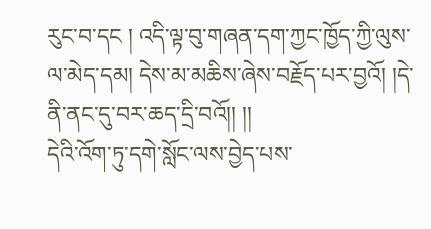རུང་བ་དང ། འདི་ལྟ་བུ་གཞན་དག་ཀྱང་ཁྱོད་ཀྱི་ལུས་ལ་མེད་དམ། དེས་མ་མཆིས་ཞེས་བརྗོད་པར་བྱའོ། །དེ་ནི་ནང་དུ་བར་ཆད་དྲི་བའོ།། །།
དེའི་འོག་ཏུ་དགེ་སློང་ལས་བྱེད་པས་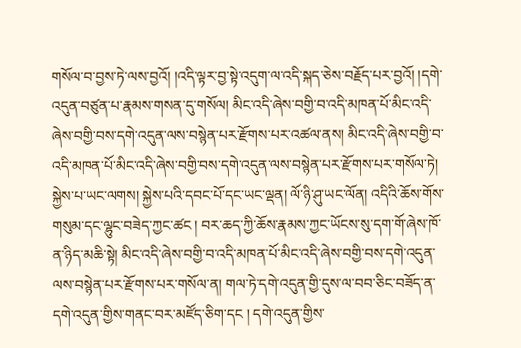གསོལ་བ་བྱས་ཏེ་ལས་བྱའོ། །འདི་ལྟར་བྱ་སྟེ་འདུག་ལ་འདི་སྐད་ཅེས་བརྗོད་པར་བྱའོ། །དགེ་འདུན་བཙུན་པ་རྣམས་གསན་དུ་གསོལ། མིང་འདི་ཞེས་བགྱི་བ་འདི་མཁན་པོ་མིང་འདི་ཞེས་བགྱི་བས་དགེ་འདུན་ལས་བསྙེན་པར་རྫོགས་པར་འཚལ་ནས། མིང་འདི་ཞེས་བགྱི་བ་འདི་མཁན་པོ་མིང་འདི་ཞེས་བགྱི་བས་དགེ་འདུན་ལས་བསྙེན་པར་རྫོགས་པར་གསོལ་ཏེ། སྐྱེས་པ་ཡང་ལགས། སྐྱེས་པའི་དབང་པོ་དང་ཡང་ལྡན། ལོ་ཉི་ཤུ་ཡང་ལོན། འདིའི་ཆོས་གོས་གསུམ་དང་ལྷུང་བཟེད་ཀྱང་ཚང ། བར་ཆད་ཀྱི་ཆོས་རྣམས་ཀྱང་ཡོངས་སུ་དག་གོ་ཞེས་ཁོ་ན་ཉིད་མཆི་སྟེ། མིང་འདི་ཞེས་བགྱི་བ་འདི་མཁན་པོ་མིང་འདི་ཞེས་བགྱི་བས་དགེ་འདུན་ལས་བསྙེན་པར་རྫོགས་པར་གསོལ་ན། གལ་ཏེ་དགེ་འདུན་གྱི་དུས་ལ་བབ་ཅིང་བཟོད་ན་དགེ་འདུན་གྱིས་གནང་བར་མཛོད་ཅིག་དང ། དགེ་འདུན་གྱིས་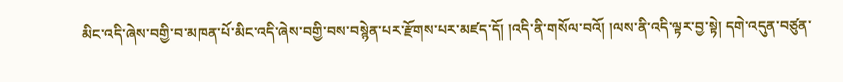མིང་འདི་ཞེས་བགྱི་བ་མཁན་པོ་མིང་འདི་ཞེས་བགྱི་བས་བསྙེན་པར་རྫོགས་པར་མཛད་དོ། །འདི་ནི་གསོལ་བའོ། །ལས་ནི་འདི་ལྟར་བྱ་སྟེ། དགེ་འདུན་བཙུན་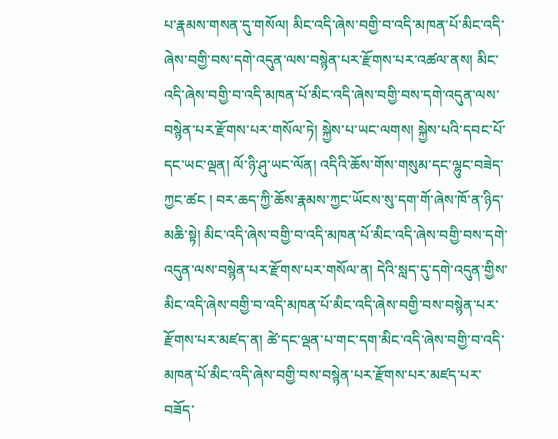པ་རྣམས་གསན་དུ་གསོལ། མིང་འདི་ཞེས་བགྱི་བ་འདི་མཁན་པོ་མིང་འདི་ཞེས་བགྱི་བས་དགེ་འདུན་ལས་བསྙེན་པར་རྫོགས་པར་འཚལ་ནས། མིང་འདི་ཞེས་བགྱི་བ་འདི་མཁན་པོ་མིང་འདི་ཞེས་བགྱི་བས་དགེ་འདུན་ལས་བསྙེན་པར་རྫོགས་པར་གསོལ་ཏེ། སྐྱེས་པ་ཡང་ལགས། སྐྱེས་པའི་དབང་པོ་དང་ཡང་ལྡན། ལོ་ཉི་ཤུ་ཡང་ལོན། འདིའི་ཆོས་གོས་གསུམ་དང་ལྷུང་བཟེད་ཀྱང་ཚང ། བར་ཆད་ཀྱི་ཆོས་རྣམས་ཀྱང་ཡོངས་སུ་དག་གོ་ཞེས་ཁོ་ན་ཉིད་མཆི་སྟེ། མིང་འདི་ཞེས་བགྱི་བ་འདི་མཁན་པོ་མིང་འདི་ཞེས་བགྱི་བས་དགེ་འདུན་ལས་བསྙེན་པར་རྫོགས་པར་གསོལ་ན། དེའི་སླད་དུ་དགེ་འདུན་གྱིས་མིང་འདི་ཞེས་བགྱི་བ་འདི་མཁན་པོ་མིང་འདི་ཞེས་བགྱི་བས་བསྙེན་པར་རྫོགས་པར་མཛད་ན། ཚེ་དང་ལྡན་པ་གང་དག་མིང་འདི་ཞེས་བགྱི་བ་འདི་མཁན་པོ་མིང་འདི་ཞེས་བགྱི་བས་བསྙེན་པར་རྫོགས་པར་མཛད་པར་བཟོད་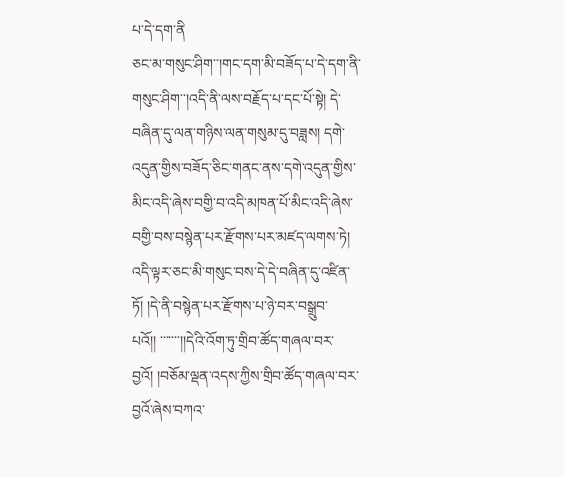པ་དེ་དག་ནི
ཅང་མ་གསུང་ཤིག་་།གང་དག་མི་བཟོད་པ་དེ་དག་ནི་གསུང་ཤིག་་།འདི་ནི་ལས་བརྗོད་པ་དང་པོ་སྟེ། དེ་བཞིན་དུ་ལན་གཉིས་ལན་གསུམ་དུ་བཟླས། དགེ་འདུན་གྱིས་བཟོད་ཅིང་གནང་ནས་དགེ་འདུན་གྱིས་མིང་འདི་ཞེས་བགྱི་བ་འདི་མཁན་པོ་མིང་འདི་ཞེས་བགྱི་བས་བསྙེན་པར་རྫོགས་པར་མཛད་ལགས་ཏེ། འདི་ལྟར་ཅང་མི་གསུང་བས་དེ་དེ་བཞིན་དུ་འཛིན་ཏོ། །དེ་ནི་བསྙེན་པར་རྫོགས་པ་ཉེ་བར་བསྒྲུབ་པའོ།། ་་་་་་་།།དེའི་འོག་ཏུ་གྲིབ་ཚོད་གཞལ་བར་བྱའོ། །བཅོམ་ལྡན་འདས་ཀྱིས་གྲིབ་ཚོད་གཞལ་བར་བྱའོ་ཞེས་བཀའ་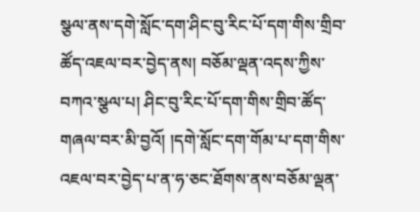སྩལ་ནས་དགེ་སློང་དག་ཤིང་བུ་རིང་པོ་དག་གིས་གྲིབ་ཚོད་འཇལ་བར་བྱེད་ནས། བཅོམ་ལྡན་འདས་ཀྱིས་བཀའ་སྩལ་པ། ཤིང་བུ་རིང་པོ་དག་གིས་གྲིབ་ཚོད་གཞལ་བར་མི་བྱའོ། །དགེ་སློང་དག་གོམ་པ་དག་གིས་འཇལ་བར་བྱེད་པ་ན་ཧ་ཅང་ཐོགས་ནས་བཅོམ་ལྡན་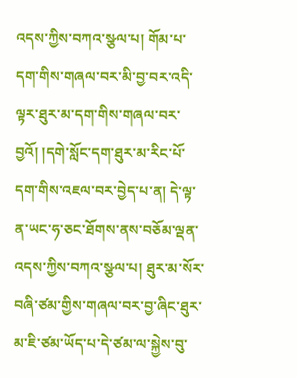འདས་ཀྱིས་བཀའ་སྩལ་པ། གོམ་པ་དག་གིས་གཞལ་བར་མི་བྱ་བར་འདི་ལྟར་ཐུར་མ་དག་གིས་གཞལ་བར་བྱའོ། །དགེ་སློང་དག་ཐུར་མ་རིང་པོ་དག་གིས་འཇལ་བར་བྱེད་པ་ན། དེ་ལྟ་ན་ཡང་ཧ་ཅང་ཐོགས་ནས་བཅོམ་ལྡན་འདས་ཀྱིས་བཀའ་སྩལ་པ། ཐུར་མ་སོར་བཞི་ཙམ་གྱིས་གཞལ་བར་བྱ་ཞིང་ཐུར་མ་ཇི་ཙམ་ཡོད་པ་དེ་ཙམ་ལ་སྐྱེས་བུ་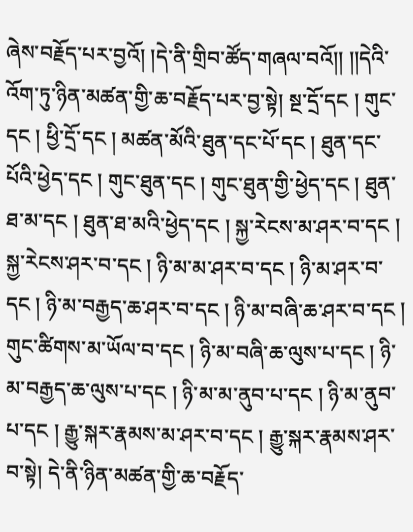ཞེས་བརྗོད་པར་བྱའོ། །དེ་ནི་གྲིབ་ཚོད་གཞལ་བའོ།། །།དེའི་འོག་ཏུ་ཉིན་མཚན་གྱི་ཆ་བརྗོད་པར་བྱ་སྟེ། སྔ་དྲོ་དང ། གུང་དང ། ཕྱི་དྲོ་དང ། མཚན་མོའི་ཐུན་དང་པོ་དང ། ཐུན་དང་པོའི་ཕྱེད་དང ། གུང་ཐུན་དང ། གུང་ཐུན་གྱི་ཕྱེད་དང ། ཐུན་ཐ་མ་དང ། ཐུན་ཐ་མའི་ཕྱེད་དང ། སྐྱ་རེངས་མ་ཤར་བ་དང ། སྐྱ་རེངས་ཤར་བ་དང ། ཉི་མ་མ་ཤར་བ་དང ། ཉི་མ་ཤར་བ་དང ། ཉི་མ་བརྒྱད་ཆ་ཤར་བ་དང ། ཉི་མ་བཞི་ཆ་ཤར་བ་དང ། གུང་ཚིགས་མ་ཡོལ་བ་དང ། ཉི་མ་བཞི་ཆ་ལུས་པ་དང ། ཉི་མ་བརྒྱད་ཆ་ལུས་པ་དང ། ཉི་མ་མ་ནུབ་པ་དང ། ཉི་མ་ནུབ་པ་དང ། རྒྱུ་སྐར་རྣམས་མ་ཤར་བ་དང ། རྒྱུ་སྐར་རྣམས་ཤར་བ་སྟེ། དེ་ནི་ཉིན་མཚན་གྱི་ཆ་བརྗོད་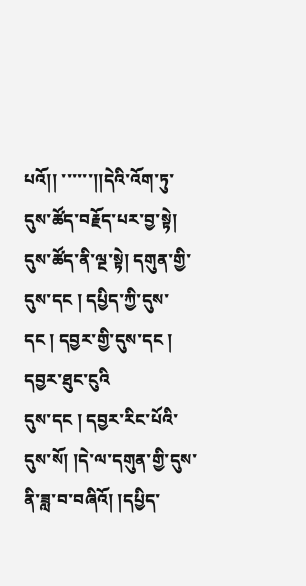པའོ།། ་་་་་་།།དེའི་འོག་ཏུ་དུས་ཚོད་བརྗོད་པར་བྱ་སྟེ། དུས་ཚོད་ནི་ལྔ་སྟེ། དགུན་གྱི་དུས་དང ། དཔྱིད་ཀྱི་དུས་དང ། དབྱར་གྱི་དུས་དང ། དབྱར་ཐུང་ངུའི
དུས་དང ། དབྱར་རིང་པོའི་དུས་སོ། །དེ་ལ་དགུན་གྱི་དུས་ནི་ཟླ་བ་བཞིའོ། །དཔྱིད་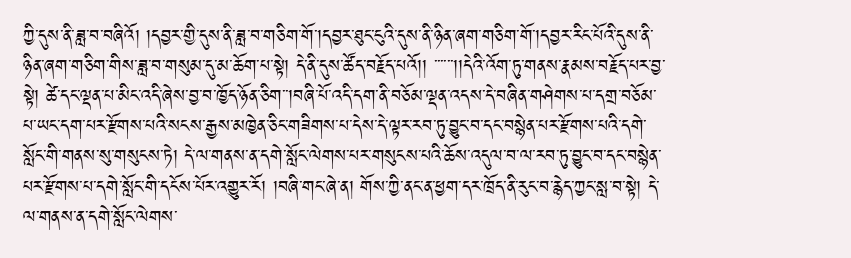ཀྱི་དུས་ནི་ཟླ་བ་བཞིའོ། །དབྱར་གྱི་དུས་ནི་ཟླ་བ་གཅིག་གོ་།དབྱར་ཐུང་ངུའི་དུས་ནི་ཉིན་ཞག་གཅིག་གོ་།དབྱར་རིང་པོའི་དུས་ནི་ཉིན་ཞག་གཅིག་གིས་ཟླ་བ་གསུམ་དུ་མ་ཆོག་པ་སྟེ། དེ་ནི་དུས་ཚོད་བརྗོད་པའོ།། ་་་་་་།།དེའི་འོག་ཏུ་གནས་རྣམས་བརྗོད་པར་བྱ་སྟེ། ཚེ་དང་ལྡན་པ་མིང་འདི་ཞེས་བྱ་བ་ཁྱོད་ཉོན་ཅིག་་།བཞི་པོ་འདི་དག་ནི་བཅོམ་ལྡན་འདས་དེ་བཞིན་གཤེགས་པ་དགྲ་བཅོམ་པ་ཡང་དག་པར་རྫོགས་པའི་སངས་རྒྱས་མཁྱེན་ཅིང་གཟིགས་པ་དེས་དེ་ལྟར་རབ་ཏུ་བྱུང་བ་དང་བསྙེན་པར་རྫོགས་པའི་དགེ་སློང་གི་གནས་སུ་གསུངས་ཏེ། དེ་ལ་གནས་ན་དགེ་སློང་ལེགས་པར་གསུངས་པའི་ཆོས་འདུལ་བ་ལ་རབ་ཏུ་བྱུང་བ་དང་བསྙེན་པར་རྫོགས་པ་དགེ་སློང་གི་དངོས་པོར་འགྱུར་རོ། །བཞི་གང་ཞེ་ན། གོས་ཀྱི་ནང་ན་ཕྱག་དར་ཁྲོད་ནི་རུང་བ་རྙེད་ཀྱང་སླ་བ་སྟེ། དེ་ལ་གནས་ན་དགེ་སློང་ལེགས་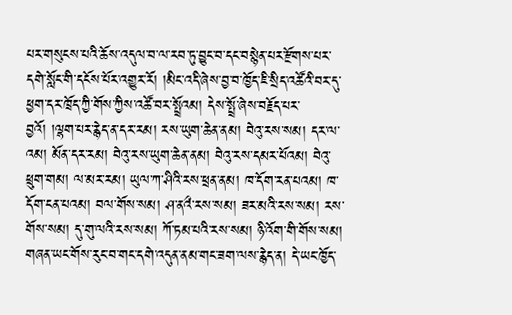པར་གསུངས་པའི་ཆོས་འདུལ་བ་ལ་རབ་ཏུ་བྱུང་བ་དང་བསྙེན་པར་རྫོགས་པར་དགེ་སློང་གི་དངོས་པོར་འགྱུར་རོ། །མིང་འདི་ཞེས་བྱ་བ་ཁྱོད་ཇི་སྲིད་འཚོའི་བར་དུ་ཕྱག་དར་ཁྲོད་ཀྱི་གོས་ཀྱིས་འཚོ་བར་སྤྲོའམ། དེས་སྤྲོ་ཞེས་བརྗོད་པར་བྱའོ། །ལྷག་པར་རྙེད་ན་དར་རམ། རས་ཡུག་ཆེན་ནམ། བེའུ་རས་སམ། དར་ལ་འམ། མོན་དར་རམ། བེའུ་རས་ཡུག་ཆེན་ནམ། བེའུ་རས་དམར་པོའམ། བེའུ་ཕྲུག་གམ། ལ་མར་རམ། ཡུལ་ཀ་ཤིའི་རས་ཕྲན་ནམ། ཁ་དོག་རན་པའམ། ཁ་དོག་ངན་པའམ། བལ་གོས་སམ། ཤ་ནའྀ་རས་སམ། ཟར་མའི་རས་སམ། རས་གོས་སམ། དུ་གུ་ལའི་རས་སམ། ཀོ་ཏམ་པའི་རས་སམ། ཉི་འོག་གི་གོས་སམ། གཞན་ཡང་གོས་རུང་བ་གང་དགེ་འདུན་ནམ་གང་ཟག་ལས་རྙེད་ན། དེ་ཡང་ཁྱོད་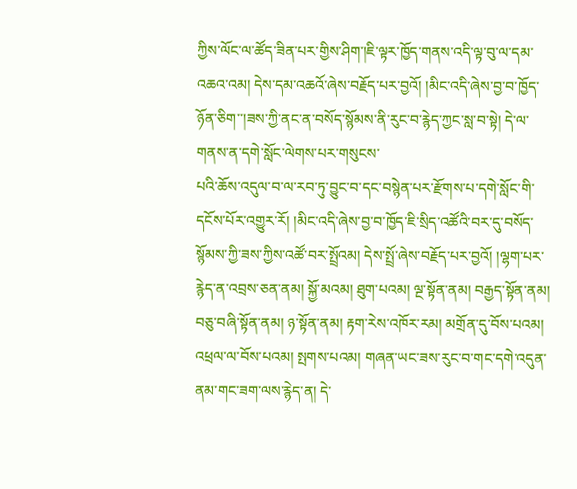ཀྱིས་ལོང་ལ་ཚོད་ཟིན་པར་གྱིས་ཤིག་།ཇི་ལྟར་ཁྱོད་གནས་འདི་ལྟ་བུ་ལ་དམ་འཆའ་འམ། དེས་དམ་འཆའོ་ཞེས་བརྗོད་པར་བྱའོ། །མིང་འདི་ཞེས་བྱ་བ་ཁྱོད་ཉོན་ཅིག་་།ཟས་ཀྱི་ནང་ན་བསོད་སྙོམས་ནི་རུང་བ་རྙེད་ཀྱང་སླ་བ་སྟེ། དེ་ལ་གནས་ན་དགེ་སློང་ལེགས་པར་གསུངས་
པའི་ཆོས་འདུལ་བ་ལ་རབ་ཏུ་བྱུང་བ་དང་བསྙེན་པར་རྫོགས་པ་དགེ་སློང་གི་དངོས་པོར་འགྱུར་རོ། །མིང་འདི་ཞེས་བྱ་བ་ཁྱོད་ཇི་སྲིད་འཚོའི་བར་དུ་བསོད་སྙོམས་ཀྱི་ཟས་ཀྱིས་འཚོ་བར་སྤྲོའམ། དེས་སྤྲོ་ཞེས་བརྗོད་པར་བྱའོ། །ལྷག་པར་རྙེད་ན་འབྲས་ཅན་ནམ། སྐྱོ་མའམ། ཐུག་པའམ། ལྔ་སྟོན་ནམ། བརྒྱད་སྟོན་ནམ། བཅུ་བཞི་སྟོན་ནམ། ཉ་སྟོན་ནམ། རྟག་རེས་འཁོར་རམ། མགྲོན་དུ་བོས་པའམ། འཕྲལ་ལ་བོས་པའམ། སྤགས་པའམ། གཞན་ཡང་ཟས་རུང་བ་གང་དགེ་འདུན་ནམ་གང་ཟག་ལས་རྙེད་ན། དེ་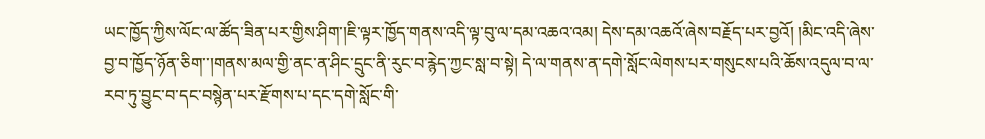ཡང་ཁྱོད་ཀྱིས་ལོང་ལ་ཚོད་ཟིན་པར་གྱིས་ཤིག་།ཇི་ལྟར་ཁྱོད་གནས་འདི་ལྟ་བུ་ལ་དམ་འཆའ་འམ། དེས་དམ་འཆའོ་ཞེས་བརྗོད་པར་བྱའོ། །མིང་འདི་ཞེས་བྱ་བ་ཁྱོད་ཉོན་ཅིག་་།གནས་མལ་གྱི་ནང་ན་ཤིང་དྲུང་ནི་རུང་བ་རྙེད་ཀྱང་སླ་བ་སྟེ། དེ་ལ་གནས་ན་དགེ་སློང་ལེགས་པར་གསུངས་པའི་ཆོས་འདུལ་བ་ལ་རབ་ཏུ་བྱུང་བ་དང་བསྙེན་པར་རྫོགས་པ་དང་དགེ་སློང་གི་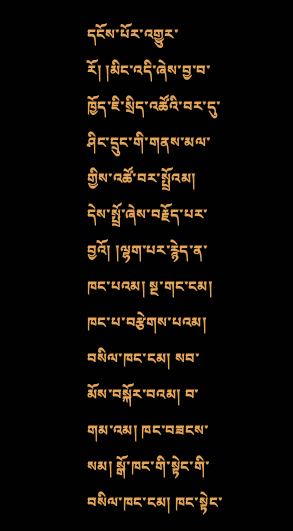དངོས་པོར་འགྱུར་རོ། །མིང་འདི་ཞེས་བྱ་བ་ཁྱོད་ཇི་སྲིད་འཚོའི་བར་དུ་ཤིང་དྲུང་གི་གནས་མལ་གྱིས་འཚོ་བར་སྤྲོའམ། དེས་སྤྲོ་ཞེས་བརྗོད་པར་བྱའོ། །ལྷག་པར་རྙེད་ན་ཁང་པའམ། སྔ་གང་ངམ། ཁང་པ་བརྩེགས་པའམ། བསིལ་ཁང་ངམ། སབ་མོས་བསྐོར་བའམ། བ་གམ་འམ། ཁང་བཟངས་སམ། སྒོ་ཁང་གི་སྟེང་གི་བསིལ་ཁང་ངམ། ཁང་སྟེང་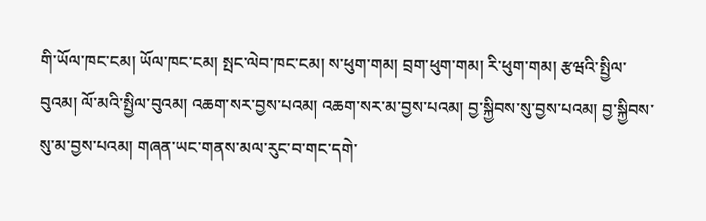གི་ཡོལ་ཁང་ངམ། ཡོལ་ཁང་ངམ། སྤང་ལེབ་ཁང་ངམ། ས་ཕུག་གམ། བྲག་ཕུག་གམ། རི་ཕུག་གམ། རྩཝའི་སྤྱིལ་བུའམ། ལོ་མའི་སྤྱིལ་བུའམ། འཆག་སར་བྱས་པའམ། འཆག་སར་མ་བྱས་པའམ། བྱ་སྐྱིབས་སུ་བྱས་པའམ། བྱ་སྐྱིབས་སུ་མ་བྱས་པའམ། གཞན་ཡང་གནས་མལ་རུང་བ་གང་དགེ་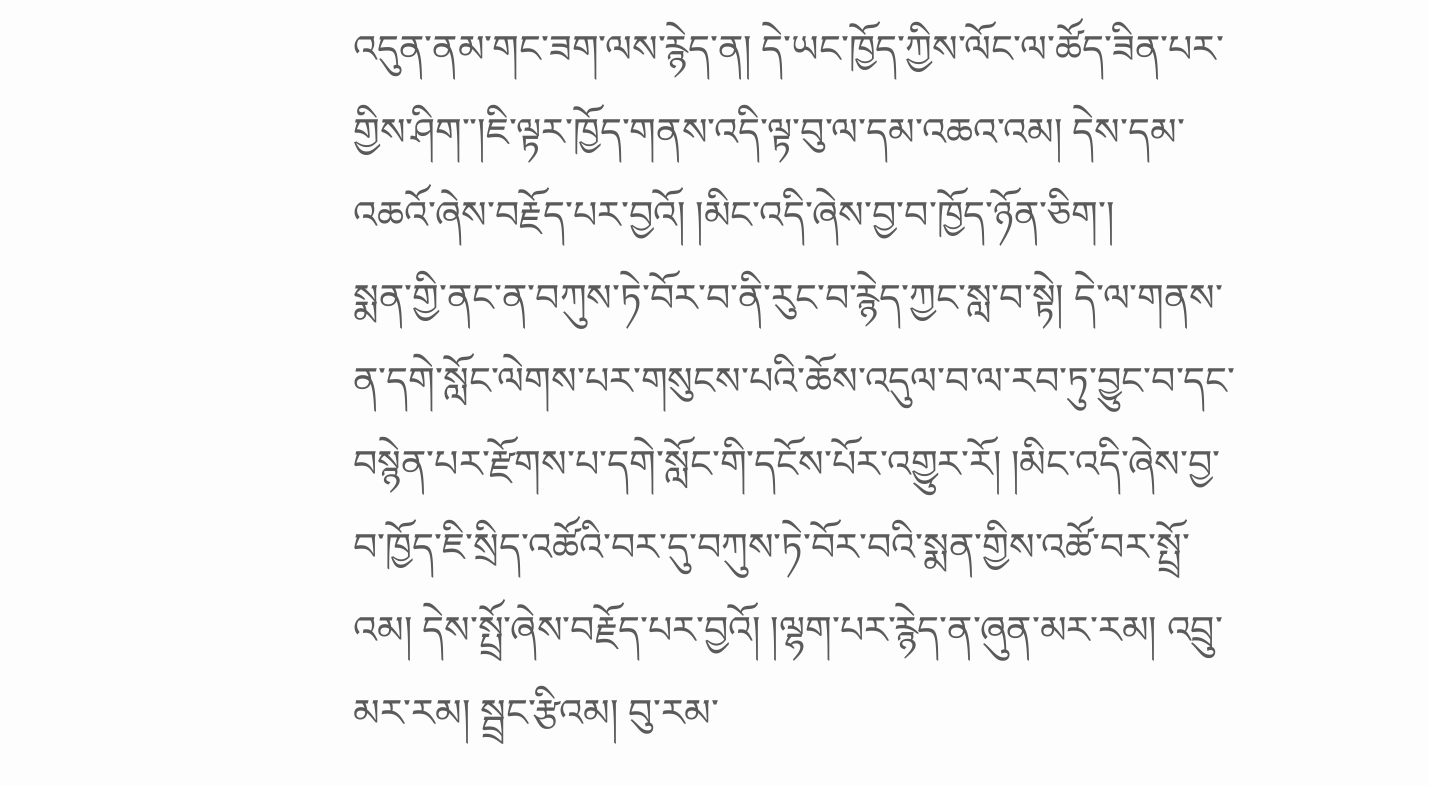འདུན་ནམ་གང་ཟག་ལས་རྙེད་ན། དེ་ཡང་ཁྱོད་ཀྱིས་ལོང་ལ་ཚོད་ཟིན་པར་གྱིས་ཤིག་་།ཇི་ལྟར་ཁྱོད་གནས་འདི་ལྟ་བུ་ལ་དམ་འཆའ་འམ། དེས་དམ་འཆའོ་ཞེས་བརྗོད་པར་བྱའོ། །མིང་འདི་ཞེས་བྱ་བ་ཁྱོད་ཉོན་ཅིག་།
སྨན་གྱི་ནང་ན་བཀུས་ཏེ་བོར་བ་ནི་རུང་བ་རྙེད་ཀྱང་སླ་བ་སྟེ། དེ་ལ་གནས་ན་དགེ་སློང་ལེགས་པར་གསུངས་པའི་ཆོས་འདུལ་བ་ལ་རབ་ཏུ་བྱུང་བ་དང་བསྙེན་པར་རྫོགས་པ་དགེ་སློང་གི་དངོས་པོར་འགྱུར་རོ། །མིང་འདི་ཞེས་བྱ་བ་ཁྱོད་ཇི་སྲིད་འཚོའི་བར་དུ་བཀུས་ཏེ་བོར་བའི་སྨན་གྱིས་འཚོ་བར་སྤྲོ་འམ། དེས་སྤྲོ་ཞེས་བརྗོད་པར་བྱའོ། །ལྷག་པར་རྙེད་ན་ཞུན་མར་རམ། འབྲུ་མར་རམ། སྦྲང་རྩིའམ། བུ་རམ་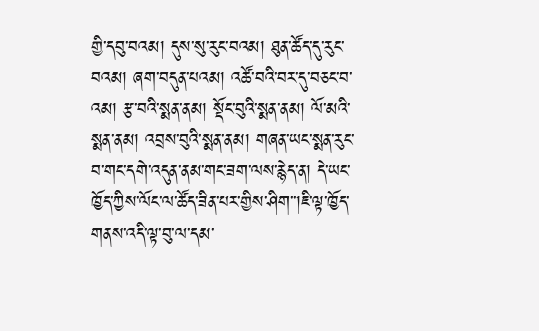གྱི་དབུ་བའམ། དུས་སུ་རུང་བའམ། ཐུན་ཚོད་དུ་རུང་བའམ། ཞག་བདུན་པའམ། འཚོ་བའི་བར་དུ་བཅང་བ་འམ། རྩ་བའི་སྨན་ནམ། སྡོང་བུའི་སྨན་ནམ། ལོ་མའི་སྨན་ནམ། འབྲས་བུའི་སྨན་ནམ། གཞན་ཡང་སྨན་རུང་བ་གང་དགེ་འདུན་ནམ་གང་ཟག་ལས་རྙེད་ན། དེ་ཡང་ཁྱོད་ཀྱིས་ལོང་ལ་ཚོད་ཟིན་པར་གྱིས་ཤིག་་།ཇི་ལྟ་ཁྱོད་གནས་འདི་ལྟ་བུ་ལ་དམ་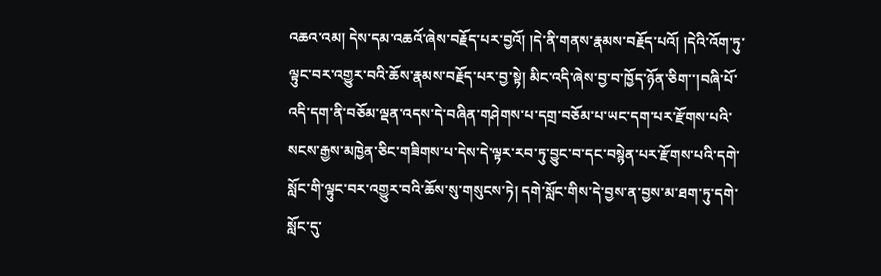འཆའ་འམ། དེས་དམ་འཆའོ་ཞེས་བརྗོད་པར་བྱའོ། །དེ་ནི་གནས་རྣམས་བརྗོད་པའོ། །དེའི་འོག་ཏུ་ལྟུང་བར་འགྱུར་བའི་ཆོས་རྣམས་བརྗོད་པར་བྱ་སྟེ། མིང་འདི་ཞེས་བྱ་བ་ཁྱོད་ཉོན་ཅིག་་།བཞི་པོ་འདི་དག་ནི་བཅོམ་ལྡན་འདས་དེ་བཞིན་གཤེགས་པ་དགྲ་བཅོམ་པ་ཡང་དག་པར་རྫོགས་པའི་སངས་རྒྱས་མཁྱེན་ཅིང་གཟིགས་པ་དེས་དེ་ལྟར་རབ་ཏུ་བྱུང་བ་དང་བསྙེན་པར་རྫོགས་པའི་དགེ་སློང་གི་ལྟུང་བར་འགྱུར་བའི་ཆོས་སུ་གསུངས་ཏེ། དགེ་སློང་གིས་དེ་བྱས་ན་བྱས་མ་ཐག་ཏུ་དགེ་སློང་དུ་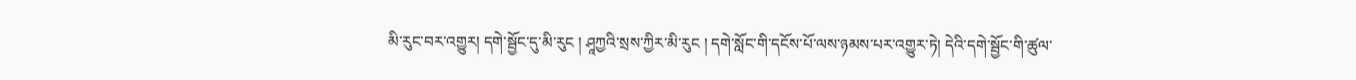མི་རུང་བར་འགྱུར། དགེ་སྦྱོང་དུ་མི་རུང ། ཤཱཀྱའི་སྲས་ཀྱིར་མི་རུང ། དགེ་སློང་གི་དངོས་པོ་ལས་ཉམས་པར་འགྱུར་ཏེ། དེའི་དགེ་སྦྱོང་གི་ཚུལ་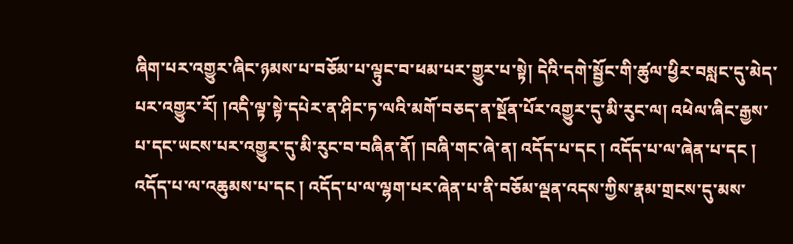ཞིག་པར་འགྱུར་ཞིང་ཉམས་པ་བཅོམ་པ་ལྟུང་བ་ཕམ་པར་གྱུར་པ་སྟེ། དེའི་དགེ་སྦྱོང་གི་ཚུལ་ཕྱིར་བསླང་དུ་མེད་པར་འགྱུར་རོ། །འདི་ལྟ་སྟེ་དཔེར་ན་ཤིང་ཏ་ལའི་མགོ་བཅད་ན་སྔོན་པོར་འགྱུར་དུ་མི་རུང་ལ། འཕེལ་ཞིང་རྒྱས་པ་དང་ཡངས་པར་འགྱུར་དུ་མི་རུང་བ་བཞིན་ནོ། །བཞི་གང་ཞེ་ན། འདོད་པ་དང ། འདོད་པ་ལ་ཞེན་པ་དང ། འདོད་པ་ལ་འཆུམས་པ་དང ། འདོད་པ་ལ་ལྷག་པར་ཞེན་པ་ནི་བཅོམ་ལྡན་འདས་ཀྱིས་རྣམ་གྲངས་དུ་མས་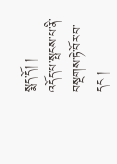སྨད་དོ། །
འདོད་པ་སྤངས་པ་ནི་བསྔགས་ཏེ་བོར་བ་དང །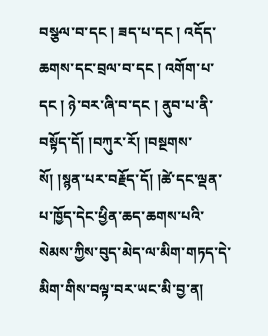བསྩལ་བ་དང ། ཟད་པ་དང ། འདོད་ཆགས་དང་བྲལ་བ་དང ། འགོག་པ་དང ། ཉེ་བར་ཞི་བ་དང ། ནུབ་པ་ནི་བསྟོད་དོ། །བཀུར་རོ། །བསྔགས་སོ། །སྙན་པར་བརྗོད་དོ། །ཚེ་དང་ལྡན་པ་ཁྱོད་དེང་ཕྱིན་ཆད་ཆགས་པའི་སེམས་ཀྱིས་བུད་མེད་ལ་མིག་གཏད་དེ་མིག་གིས་བལྟ་བར་ཡང་མི་བྱ་ན།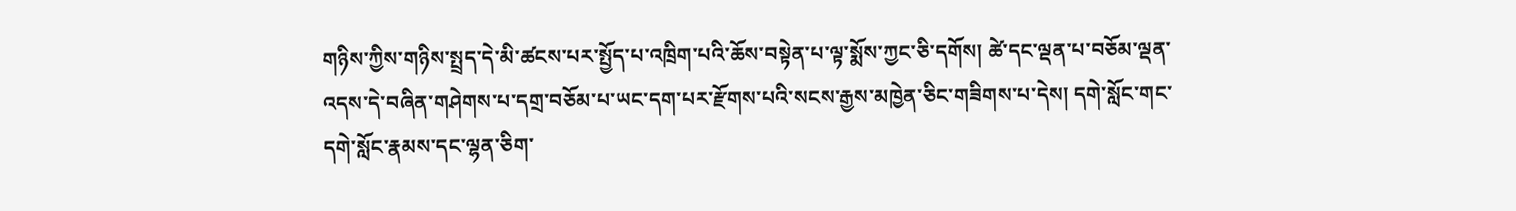གཉིས་ཀྱིས་གཉིས་སྤྲད་དེ་མི་ཚངས་པར་སྤྱོད་པ་འཁྲིག་པའི་ཆོས་བསྟེན་པ་ལྟ་སྨོས་ཀྱང་ཅི་དགོས། ཚེ་དང་ལྡན་པ་བཅོམ་ལྡན་འདས་དེ་བཞིན་གཤེགས་པ་དགྲ་བཅོམ་པ་ཡང་དག་པར་རྫོགས་པའི་སངས་རྒྱས་མཁྱེན་ཅིང་གཟིགས་པ་དེས། དགེ་སློང་གང་དགེ་སློང་རྣམས་དང་ལྷན་ཅིག་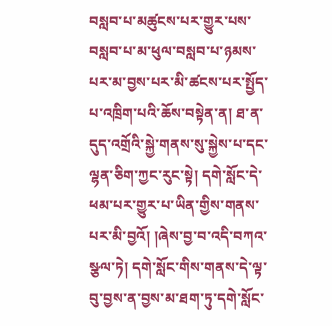བསླབ་པ་མཚུངས་པར་གྱུར་པས་བསླབ་པ་མ་ཕུལ་བསླབ་པ་ཉམས་པར་མ་བྱས་པར་མི་ཚངས་པར་སྤྱོད་པ་འཁྲིག་པའི་ཆོས་བསྟེན་ན། ཐ་ན་དུད་འགྲོའི་སྐྱེ་གནས་སུ་སྐྱེས་པ་དང་ལྷན་ཅིག་ཀྱང་རུང་སྟེ། དགེ་སློང་དེ་ཕམ་པར་གྱུར་པ་ཡིན་གྱིས་གནས་པར་མི་བྱའོ། །ཞེས་བྱ་བ་འདི་བཀའ་སྩལ་ཏེ། དགེ་སློང་གིས་གནས་དེ་ལྟ་བུ་བྱས་ན་བྱས་མ་ཐག་ཏུ་དགེ་སློང་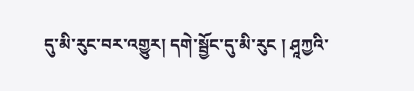དུ་མི་རུང་བར་འགྱུར། དགེ་སྦྱོང་དུ་མི་རུང ། ཤཱཀྱའི་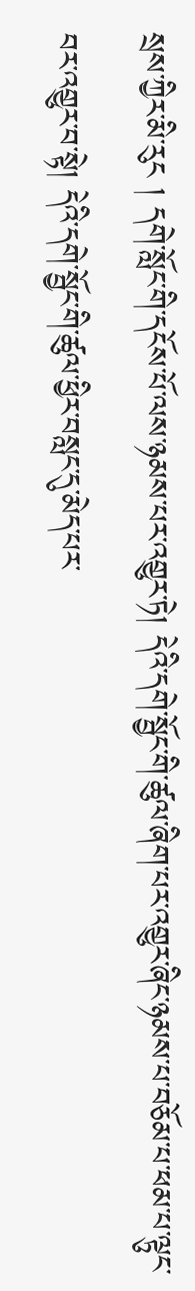སྲས་ཀྱིར་མི་རུང ། དགེ་སློང་གི་དངོས་པོ་ལས་ཉམས་པར་འགྱུར་ཏེ། དེའི་དགེ་སྦྱོང་གི་ཚུལ་ཞིག་པར་འགྱུར་ཞིང་ཉམས་པ་བཅོམ་པ་ཕམ་པ་ལྟུང་བར་འགྱུར་བ་སྟེ། དེའི་དགེ་སྦྱོང་གི་ཚུལ་ཕྱིར་བསླང་དུ་མེད་པར་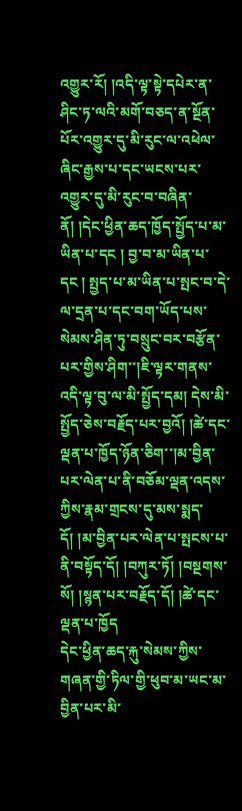འགྱུར་རོ། །འདི་ལྟ་སྟེ་དཔེར་ན་ཤིང་ཏ་ལའི་མགོ་བཅད་ན་སྔོན་པོར་འགྱུར་དུ་མི་རུང་ལ་འཕེལ་ཞིང་རྒྱས་པ་དང་ཡངས་པར་འགྱུར་དུ་མི་རུང་བ་བཞིན་ནོ། །དེང་ཕྱིན་ཆད་ཁྱོད་སྤྱོད་པ་མ་ཡིན་པ་དང ། བྱ་བ་མ་ཡིན་པ་དང ། སྤྱད་པ་མ་ཡིན་པ་སྤང་བ་དེ་ལ་དྲན་པ་དང་བག་ཡོད་པས་སེམས་ཤིན་ཏུ་བསྲུང་བར་བརྩོན་པར་གྱིས་ཤིག་་།ཇི་ལྟར་གནས་འདི་ལྟ་བུ་ལ་མི་སྤྱོད་དམ། དེས་མི་སྤྱོད་ཅེས་བརྗོད་པར་བྱའོ། །ཚེ་དང་ལྡན་པ་ཁྱོད་ཉོན་ཅིག་་།མ་བྱིན་པར་ལེན་པ་ནི་བཅོམ་ལྡན་འདས་ཀྱིས་རྣམ་གྲངས་དུ་མས་སྨད་དོ། །མ་བྱིན་པར་ལེན་པ་སྤངས་པ་ནི་བསྟོད་དོ། །བཀུར་ཏོ། །བསྔགས་སོ། །སྙན་པར་བརྗོད་དོ། །ཚེ་དང་ལྡན་པ་ཁྱོད
དེང་ཕྱིན་ཆད་རྐུ་སེམས་ཀྱིས་གཞན་གྱི་ཏིལ་གྱི་ཕུབ་མ་ཡང་མ་བྱིན་པར་མི་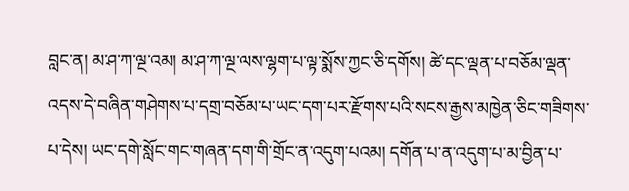བླང་ན། མ་ཤ་ཀ་ལྔ་འམ། མ་ཤ་ཀ་ལྔ་ལས་ལྷག་པ་ལྟ་སྨོས་ཀྱང་ཅི་དགོས། ཚེ་དང་ལྡན་པ་བཅོམ་ལྡན་འདས་དེ་བཞིན་གཤེགས་པ་དགྲ་བཅོམ་པ་ཡང་དག་པར་རྫོགས་པའི་སངས་རྒྱས་མཁྱེན་ཅིང་གཟིགས་པ་དེས། ཡང་དགེ་སློང་གང་གཞན་དག་གི་གྲོང་ན་འདུག་པའམ། དགོན་པ་ན་འདུག་པ་མ་བྱིན་པ་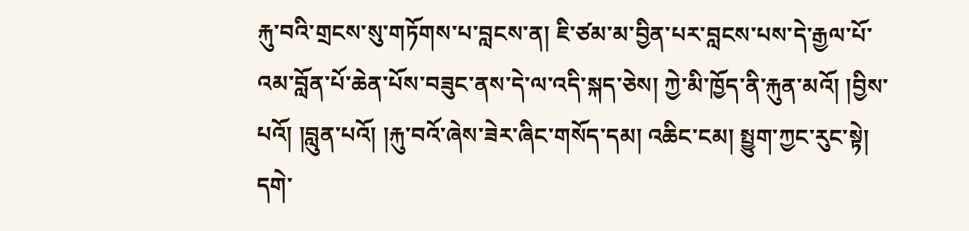རྐུ་བའི་གྲངས་སུ་གཏོགས་པ་བླངས་ན། ཇི་ཙམ་མ་བྱིན་པར་བླངས་པས་དེ་རྒྱལ་པོ་འམ་བློན་པོ་ཆེན་པོས་བཟུང་ནས་དེ་ལ་འདི་སྐད་ཅེས། ཀྱེ་མི་ཁྱོད་ནི་རྐུན་མའོ། །བྱིས་པའོ། །བླུན་པའོ། །རྐུ་བའོ་ཞེས་ཟེར་ཞིང་གསོད་དམ། འཆིང་ངམ། སྤྱུག་ཀྱང་རུང་སྟེ། དགེ་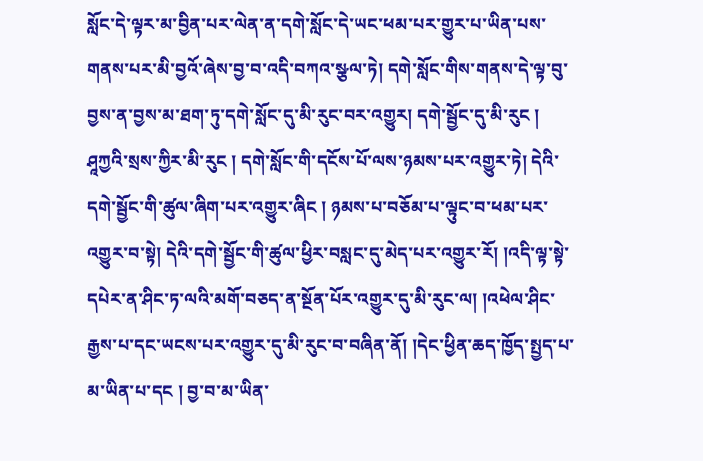སློང་དེ་ལྟར་མ་བྱིན་པར་ལེན་ན་དགེ་སློང་དེ་ཡང་ཕམ་པར་གྱུར་པ་ཡིན་པས་གནས་པར་མི་བྱའོ་ཞེས་བྱ་བ་འདི་བཀའ་སྩལ་ཏེ། དགེ་སློང་གིས་གནས་དེ་ལྟ་བུ་བྱས་ན་བྱས་མ་ཐག་ཏུ་དགེ་སློང་དུ་མི་རུང་བར་འགྱུར། དགེ་སྦྱོང་དུ་མི་རུང ། ཤཱཀྱའི་སྲས་ཀྱིར་མི་རུང ། དགེ་སློང་གི་དངོས་པོ་ལས་ཉམས་པར་འགྱུར་ཏེ། དེའི་དགེ་སྦྱོང་གི་ཚུལ་ཞིག་པར་འགྱུར་ཞིང ། ཉམས་པ་བཅོམ་པ་ལྟུང་བ་ཕམ་པར་འགྱུར་བ་སྟེ། དེའི་དགེ་སྦྱོང་གི་ཚུལ་ཕྱིར་བསླང་དུ་མེད་པར་འགྱུར་རོ། །འདི་ལྟ་སྟེ་དཔེར་ན་ཤིང་ཏ་ལའི་མགོ་བཅད་ན་སྔོན་པོར་འགྱུར་དུ་མི་རུང་ལ། །འཕེལ་ཤིང་རྒྱས་པ་དང་ཡངས་པར་འགྱུར་དུ་མི་རུང་བ་བཞིན་ནོ། །དེང་ཕྱིན་ཆད་ཁྱོད་སྤྱད་པ་མ་ཡིན་པ་དང ། བྱ་བ་མ་ཡིན་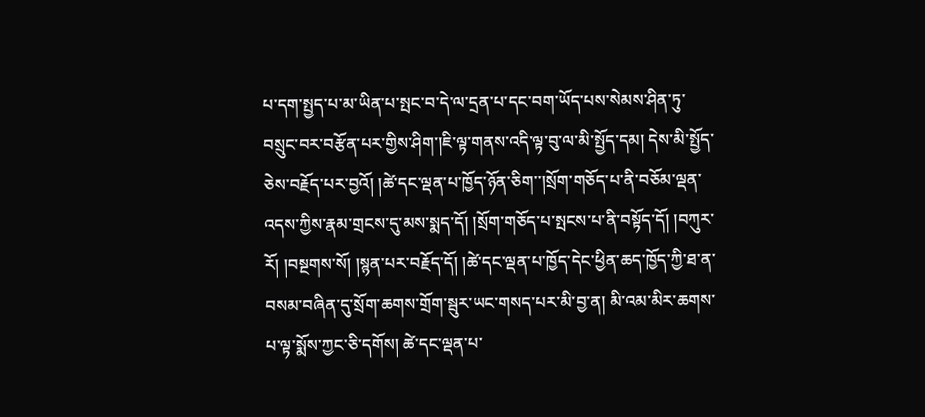པ་དག་སྤྱད་པ་མ་ཡིན་པ་སྤང་བ་དེ་ལ་དྲན་པ་དང་བག་ཡོད་པས་སེམས་ཤིན་ཏུ་བསྲུང་བར་བརྩོན་པར་གྱིས་ཤིག་།ཇི་ལྟ་གནས་འདི་ལྟ་བུ་ལ་མི་སྤྱོད་དམ། དེས་མི་སྤྱོད་ཅེས་བརྗོད་པར་བྱའོ། །ཚེ་དང་ལྡན་པ་ཁྱོད་ཉོན་ཅིག་་།སྲོག་གཅོད་པ་ནི་བཅོམ་ལྡན་འདས་ཀྱིས་རྣམ་གྲངས་དུ་མས་སྨད་དོ། །སྲོག་གཅོད་པ་སྤངས་པ་ནི་བསྟོད་དོ། །བཀུར་རོ། །བསྔགས་སོ། །སྙན་པར་བརྗོད་དོ། །ཚེ་དང་ལྡན་པ་ཁྱོད་དེང་ཕྱིན་ཆད་ཁྱོད་ཀྱི་ཐ་ན་བསམ་བཞིན་དུ་སྲོག་ཆགས་གྲོག་སྦུར་ཡང་གསད་པར་མི་བྱ་ན། མི་འམ་མིར་ཆགས་པ་ལྟ་སྨོས་ཀྱང་ཅི་དགོས། ཚེ་དང་ལྡན་པ་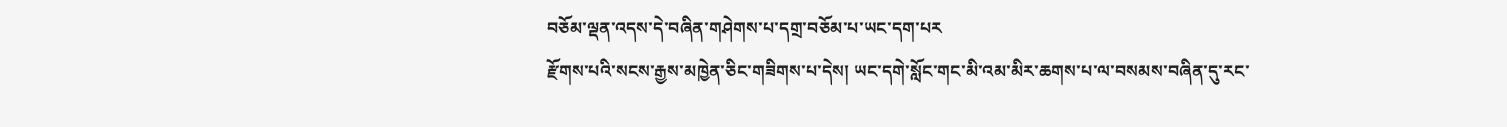བཅོམ་ལྡན་འདས་དེ་བཞིན་གཤེགས་པ་དགྲ་བཅོམ་པ་ཡང་དག་པར
རྫོགས་པའི་སངས་རྒྱས་མཁྱེན་ཅིང་གཟིགས་པ་དེས། ཡང་དགེ་སློང་གང་མི་འམ་མིར་ཆགས་པ་ལ་བསམས་བཞིན་དུ་རང་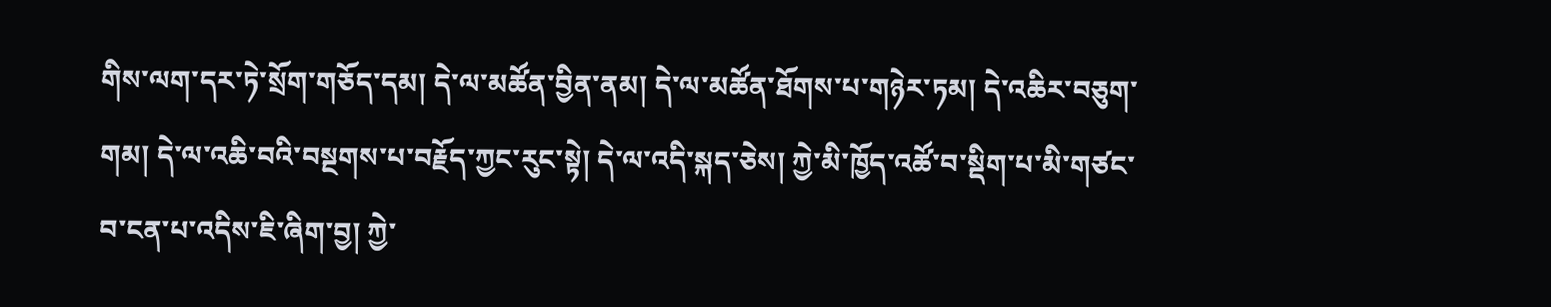གིས་ལག་དར་ཏེ་སྲོག་གཅོད་དམ། དེ་ལ་མཚོན་བྱིན་ནམ། དེ་ལ་མཚོན་ཐོགས་པ་གཉེར་ཏམ། དེ་འཆིར་བཅུག་གམ། དེ་ལ་འཆི་བའི་བསྔགས་པ་བརྗོད་ཀྱང་རུང་སྟེ། དེ་ལ་འདི་སྐད་ཅེས། ཀྱེ་མི་ཁྱོད་འཚོ་བ་སྡིག་པ་མི་གཙང་བ་ངན་པ་འདིས་ཇི་ཞིག་བྱ། ཀྱེ་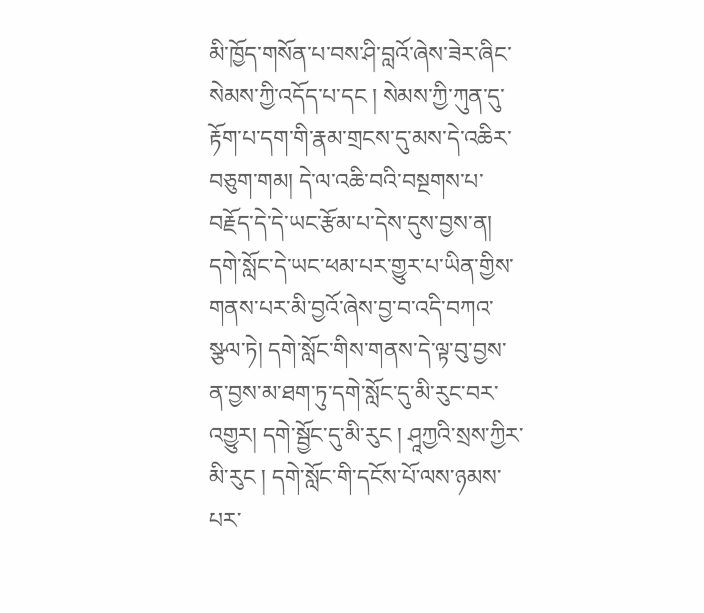མི་ཁྱོད་གསོན་པ་བས་ཤི་བླའོ་ཞེས་ཟེར་ཞིང་སེམས་ཀྱི་འདོད་པ་དང ། སེམས་ཀྱི་ཀུན་དུ་རྟོག་པ་དག་གི་རྣམ་གྲངས་དུ་མས་དེ་འཆིར་བཅུག་གམ། དེ་ལ་འཆི་བའི་བསྔགས་པ་བརྗོད་དེ་དེ་ཡང་རྩོམ་པ་དེས་དུས་བྱས་ན། དགེ་སློང་དེ་ཡང་ཕམ་པར་གྱུར་པ་ཡིན་གྱིས་གནས་པར་མི་བྱའོ་ཞེས་བྱ་བ་འདི་བཀའ་སྩལ་ཏེ། དགེ་སློང་གིས་གནས་དེ་ལྟ་བུ་བྱས་ན་བྱས་མ་ཐག་ཏུ་དགེ་སློང་དུ་མི་རུང་བར་འགྱུར། དགེ་སྦྱོང་དུ་མི་རུང ། ཤཱཀྱའི་སྲས་ཀྱིར་མི་རུང ། དགེ་སློང་གི་དངོས་པོ་ལས་ཉམས་པར་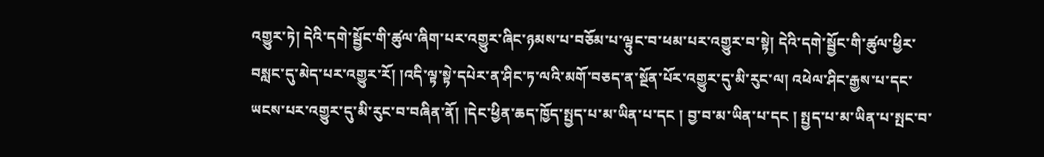འགྱུར་ཏེ། དེའི་དགེ་སྦྱོང་གི་ཚུལ་ཞིག་པར་འགྱུར་ཞིང་ཉམས་པ་བཅོམ་པ་ལྟུང་བ་ཕམ་པར་འགྱུར་བ་སྟེ། དེའི་དགེ་སྦྱོང་གི་ཚུལ་ཕྱིར་བསླང་དུ་མེད་པར་འགྱུར་རོ། །འདི་ལྟ་སྟེ་དཔེར་ན་ཤིང་ཏ་ལའི་མགོ་བཅད་ན་སྔོན་པོར་འགྱུར་དུ་མི་རུང་ལ། འཕེལ་ཤིང་རྒྱས་པ་དང་ཡངས་པར་འགྱུར་དུ་མི་རུང་བ་བཞིན་ནོ། །དེང་ཕྱིན་ཆད་ཁྱོད་སྤྱད་པ་མ་ཡིན་པ་དང ། བྱ་བ་མ་ཡིན་པ་དང ། སྤྱད་པ་མ་ཡིན་པ་སྤང་བ་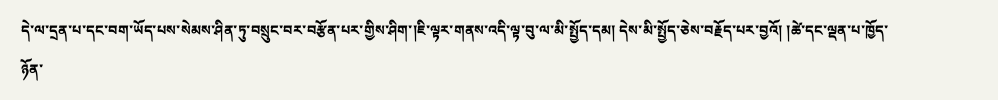དེ་ལ་དྲན་པ་དང་བག་ཡོད་པས་སེམས་ཤིན་ཏུ་བསྲུང་བར་བརྩོན་པར་གྱིས་ཤིག་།ཇི་ལྟར་གནས་འདི་ལྟ་བུ་ལ་མི་སྤྱོད་དམ། དེས་མི་སྤྱོད་ཅེས་བརྗོད་པར་བྱའོ། །ཚེ་དང་ལྡན་པ་ཁྱོད་ཉོན་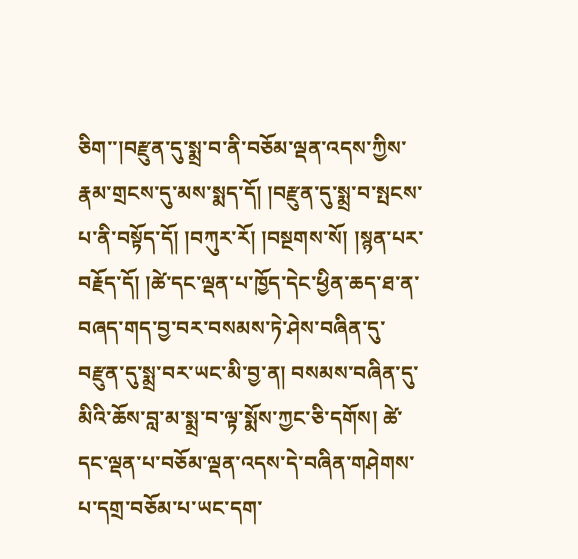ཅིག་་།བརྫུན་དུ་སྨྲ་བ་ནི་བཅོམ་ལྡན་འདས་ཀྱིས་རྣམ་གྲངས་དུ་མས་སྨད་དོ། །བརྫུན་དུ་སྨྲ་བ་སྤངས་པ་ནི་བསྟོད་དོ། །བཀུར་རོ། །བསྔགས་སོ། །སྙན་པར་བརྗོད་དོ། །ཚེ་དང་ལྡན་པ་ཁྱོད་དེང་ཕྱིན་ཆད་ཐ་ན་བཞད་གད་བྱ་བར་བསམས་ཏེ་ཤེས་བཞིན་དུ་བརྫུན་དུ་སྨྲ་བར་ཡང་མི་བྱ་ན། བསམས་བཞིན་དུ་མིའི་ཆོས་བླ་མ་སྨྲ་བ་ལྟ་སྨོས་ཀྱང་ཅི་དགོས། ཚེ་དང་ལྡན་པ་བཅོམ་ལྡན་འདས་དེ་བཞིན་གཤེགས་པ་དགྲ་བཅོམ་པ་ཡང་དག་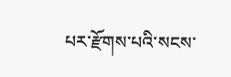པར་རྫོགས་པའི་སངས་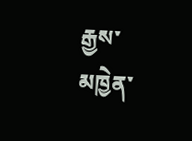རྒྱས་མཁྱེན་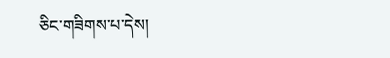ཅིང་གཟིགས་པ་དེས།